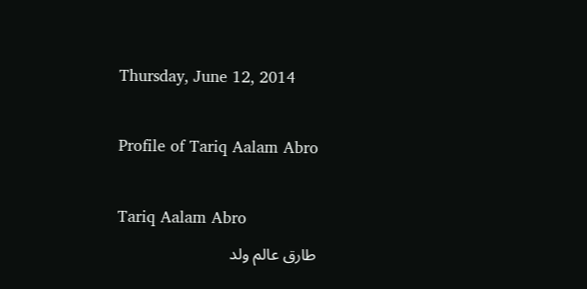Thursday, June 12, 2014

Profile of Tariq Aalam Abro

Tariq Aalam Abro
طارق عالم ولد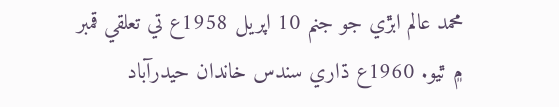محمد عالم ابڙي جو جنم 10 اپريل 1958ع تي تعلقي قمبر ۾ ٿيو. 1960ع ڌاري سندس خاندان حيدرآباد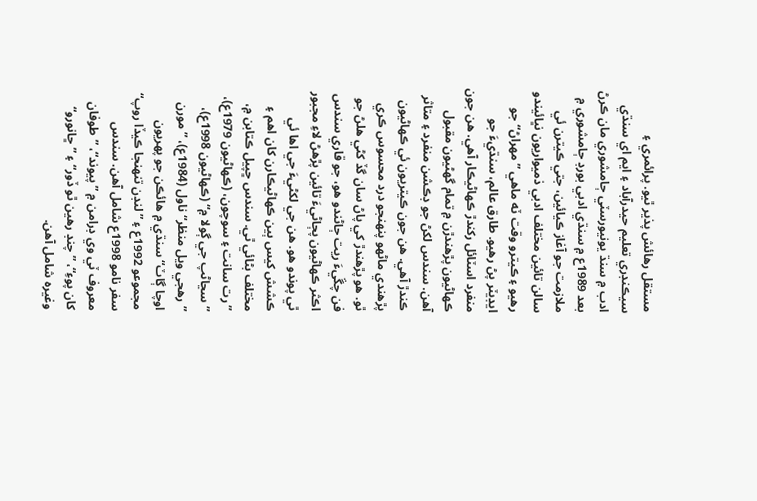مستقل رهائش پذير ٿيو. پرائمري ۽ سيڪنڊري تعليم حيدرآباد ۽ ايم اي سنڌي ادب ۾ سنڌ يونيورسٽي ڄامشوري مان ڪرڻ بعد 1989ع ۾ سنڌي ادبي بورڊ ڄامشوري ۾ ملازمت جو آغاز ڪيائين، جتي ڪيترن ئي سالن تائين مختلف ادبي ذميواريون نڀائيندو رهيو ۽ ڪيترو وقت ٽه ماهي ”مهراڻ“ جو ايڊيٽر پڻ رهيو. طارق عالم، سنڌيءَ جو منفرد اسٽائل رکندڙ ڪهاڻيڪار آهي. هن جون ڪهاڻيون پڙهندڙن ۾ تمام گهڻيون مقبول آهن. سندس لکڻ جو ڊڪشن منفرد ۽ متاثر ڪندڙ آهي. هن جون ڪيتريون ئي ڪهاڻيون پڙهندي ماڻهو پنهنجو درد محسوس ڪري ٿو. هو پڙهندڙ کي پاڻ سان گڏ کڻي هلڻ جو فن چڱيءَ ريت ڄاڻندو هو، جو قاري سندس اڪثر ڪهاڻيون پڄاڻيءَ تائين پڙهڻ لاءِ مجبور ٿي پوندو هو. هن جي لکڻيءَ جي اها ئي ڪشش کيس ٻين ڪهاڻيڪارن کان اهم ۽ مختلف بڻائي ٿي. سندس ڇپيل ڪتابن ۾، ”رت سانت ۽ سوچون، (ڪهاڻيون 1979ع)، ”سڃاڻپ جي ڳولا ۾“ (ڪهاڻيون 1998ع)، ”رهجي ويل منظر“ ناول (1984ع)، ”مورن اوچا ڳاٽ“ سنڌي ۾ هائڪن جو پهريون مجموعو 1992ع ۽ ”لنڊن تنهنجا ڪيڏا روپ“ سفر نامو 1998ع شامل آهن. سندس معروف ٽي وي ڊرامن ۾ ”پيوند“، ”طوفان کان پوءِ“، ”چنڊ رهين ٿو ڏور“ ۽ ”ڇانورو“ وغيره شامل آهن.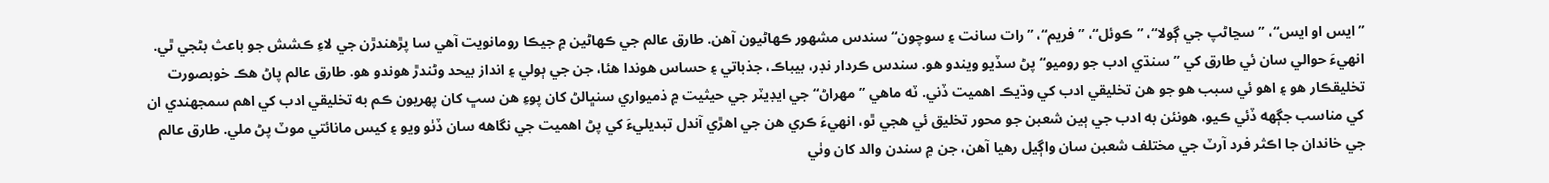”ايس او ايس“، ”سڃاڻپ جي ڳولا“، ”ڪوئل“، ”فريم“، ”رات سانت ۽ سوچون“ سندس مشهور ڪهاڻيون آهن. طارق عالم جي ڪهاڻين ۾ جيڪا رومانويت آهي سا پڙهندڙن جي لاءِ ڪشش جو باعث بڻجي ٿي. انهيءَ حوالي سان ئي طارق کي ”سنڌي ادب جو روميو“ پڻ سڏيو ويندو هو. سندس ڪردار نڊر، بيباڪ، جذباتي ۽ حساس هوندا هئا، جن جي ٻولي ۽ انداز بيحد وڻندڙ هوندو هو. طارق عالم پاڻ هڪ خوبصورت تخليقڪار هو ۽ اهو ئي سبب هو جو هن تخليقي ادب کي وڌيڪ اهميت ڏني. ٽه ماهي ”مهراڻ“ جي ايڊيٽر جي حيثيت ۾ ذميواري سنڀالڻ کان پوءِ هن سڀ کان پهريون ڪم به تخليقي ادب کي اهم سمجهندي ان کي مناسب جڳهه ڏئي ڪيو، هونئن به ادب جي ٻين شعبن جو محور تخليق ئي هجي ٿو، انهيءَ ڪري هن جي اهڙي آندل تبديليءَ کي پڻ اهميت جي نگاهه سان ڏٺو ويو ۽ کيس مانائتي موٽ پڻ ملي. طارق عالم جي خاندان جا اڪثر فرد آرٽ جي مختلف شعبن سان واڳيل رهيا آهن، جن ۾ سندن والد کان وٺي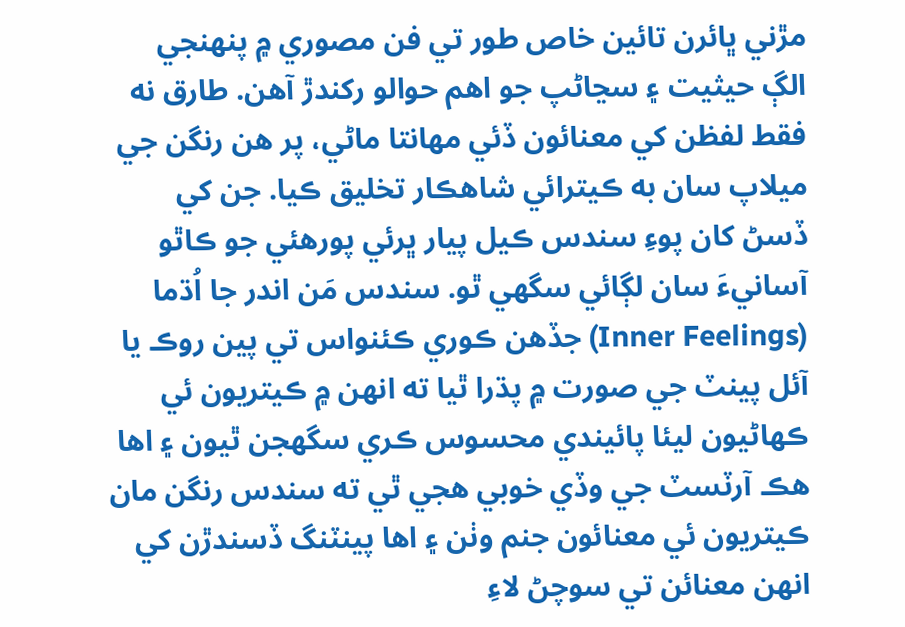مڙني ڀائرن تائين خاص طور تي فن مصوري ۾ پنهنجي الڳ حيثيت ۽ سڃاڻپ جو اهم حوالو رکندڙ آهن. طارق نه فقط لفظن کي معنائون ڏئي مهانتا ماڻي، پر هن رنگن جي ميلاپ سان به ڪيترائي شاهڪار تخليق ڪيا. جن کي ڏسڻ کان پوءِ سندس ڪيل پيار ڀرئي پورهئي جو ڪاٿو آسانيءَ سان لڳائي سگهي ٿو. سندس مَن اندر جا اُڌما (Inner Feelings) جڏهن ڪوري ڪئنواس تي پين روڪ يا آئل پينٽ جي صورت ۾ پڌرا ٿيا ته انهن ۾ ڪيتريون ئي ڪهاڻيون ليئا پائيندي محسوس ڪري سگهجن ٿيون ۽ اها هڪ آرٽسٽ جي وڏي خوبي هجي ٿي ته سندس رنگن مان ڪيتريون ئي معنائون جنم وٺن ۽ اها پينٽنگ ڏسندڙن کي انهن معنائن تي سوچڻ لاءِ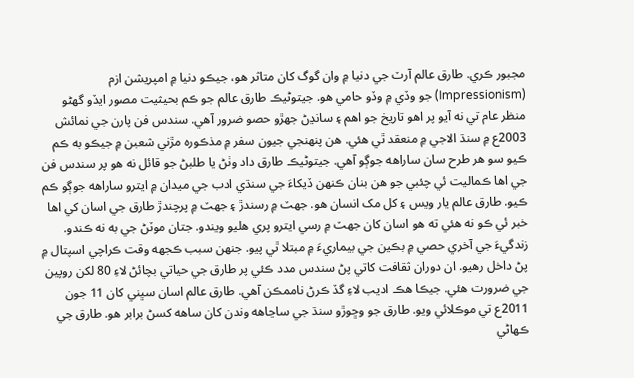مجبور ڪري. طارق عالم آرٽ جي دنيا ۾ وان گوگ کان متاثر هو، جيڪو دنيا ۾ امپريشن ازم (Impressionism) جو وڏي ۾ وڏو حامي هو. جيتوڻيڪ طارق عالم جو ڪم بحيثيت مصور ايڏو گهڻو منظر عام تي نه آيو پر اهو تاريخ جو اهم ۽ سانڍڻ جهڙو حصو ضرور آهي. سندس فن پارن جي نمائش 2003ع ۾ سنڌ الاجي ۾ منعقد ٿي هئي. هن پنهنجي جيون سفر ۾ مذڪوره مڙني شعبن ۾ جيڪو به ڪم ڪيو سو هر طرح سان ساراهه جوڳو آهي. جيتوڻيڪ طارق داد وٺڻ يا طلبڻ جو قائل نه هو پر سندس فن جي اها ڪماليت ئي چئبي جو هن بنان ڪنهن ڏيکاءَ جي سنڌي ادب جي ميدان ۾ ايترو ساراهه جوڳو ڪم ڪيو. طارق عالم يار ويس ۽ کل مک انسان هو. جهٽ ۾ رسندڙ ۽ جهٽ ۾ پرچندڙ طارق جي اسان کي اها خبر ئي ڪو نه هئي ته هو اسان کان جهٽ ۾ رسي ايترو پري هليو ويندو. جتان موٽڻ جي به نه ڪندو. زندگيءَ جي آخري حصي ۾ بڪين جي بيماريءَ ۾ مبتلا ٿي پيو. جنهن سبب ڪجهه وقت ڪراچي اسپتال ۾ پڻ داخل رهيو. ان دوران ثقافت کاتي پڻ سندس مدد ڪئي پر طارق جي حياتي بچائڻ لاءِ 80 لکن روپين جي ضرورت هئي. جيڪا هڪ اديب لاءِ گڏ ڪرڻ ناممڪن آهي. طارق عالم اسان سڀني کان 11 جون 2011ع تي موڪلائي ويو. طارق جو وڇوڙو سنڌ جي ساڃاهه وندن کان ساهه کسڻ برابر هو. طارق جي ڪهاڻي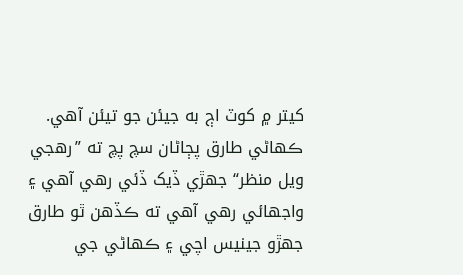کيتر ۾ کوٽ اڄ به جيئن جو تيئن آهي. ڪهاڻي طارق پڄاڻان سچ پچ ته ”رهجي ويل منظر“ جهڙي ڏيک ڏئي رهي آهي ۽ واجهائي رهي آهي ته ڪڏهن ٿو طارق جهڙو جينيس اچي ۽ ڪهاڻي جي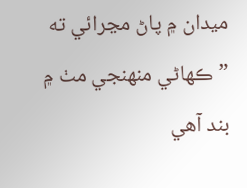ميدان ۾ پاڻ مڃرائي ته ”ڪهاڻي منهنجي مٺ ۾ بند آهي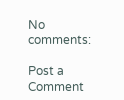No comments:

Post a Comment